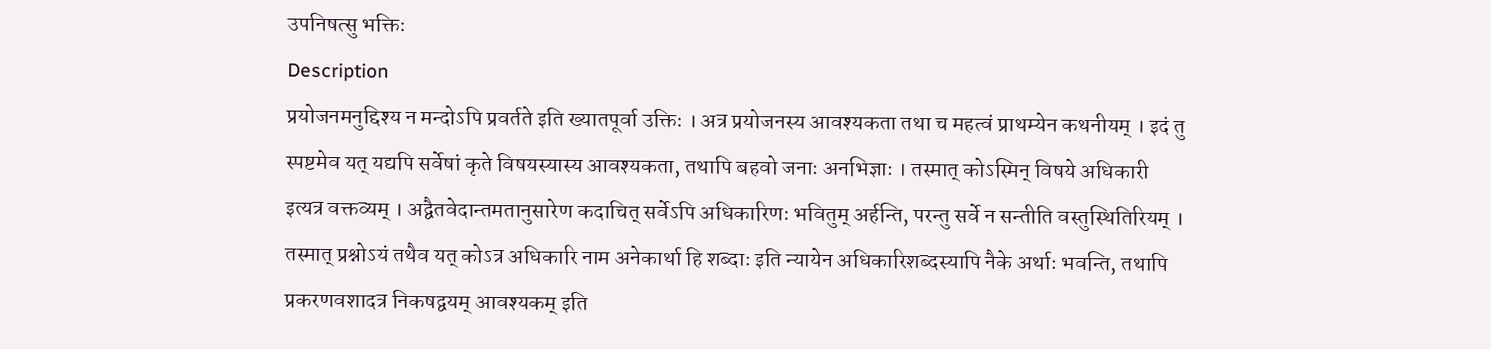उपनिषत्सु भक्तिः
Description
प्रयोजनमनुद्दिश्य न मन्दोऽपि प्रवर्तते इति ख्यातपूर्वा उक्तिः । अत्र प्रयोजनस्य आवश्यकता तथा च महत्वं प्राथम्येन कथनीयम् । इदं तु स्पष्टमेव यत् यद्यपि सर्वेषां कृते विषयस्यास्य आवश्यकता, तथापि बहवो जनाः अनभिज्ञाः । तस्मात् कोऽस्मिन् विषये अधिकारी इत्यत्र वक्तव्यम् । अद्वैतवेदान्तमतानुसारेण कदाचित् सर्वेऽपि अधिकारिणः भवितुम् अर्हन्ति, परन्तु सर्वे न सन्तीति वस्तुस्थितिरियम् । तस्मात् प्रश्नोऽयं तथैव यत् कोऽत्र अधिकारि नाम अनेकार्था हि शब्दाः इति न्यायेन अधिकारिशब्दस्यापि नैके अर्थाः भवन्ति, तथापि प्रकरणवशादत्र निकषद्वयम् आवश्यकम् इति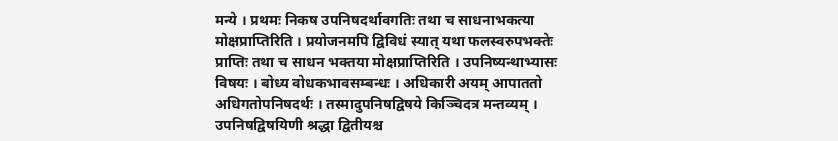मन्ये । प्रथमः निकष उपनिषदर्थावगतिः तथा च साधनाभकत्या मोक्षप्राप्तिरिति । प्रयोजनमपि द्विविधं स्यात् यथा फलस्वरुपभक्तेः प्राप्तिः तथा च साधन भक्तया मोक्षप्राप्तिरिति । उपनिष्यन्थाभ्यासः विषयः । बोध्य वोधकभावसम्बन्धः । अधिकारी अयम् आपाततो अधिगतोपनिषदर्थः । तस्मादुपनिषद्विषये किञ्चिदत्र मन्तव्यम् । उपनिषद्विषयिणी श्रद्धा द्वितीयश्च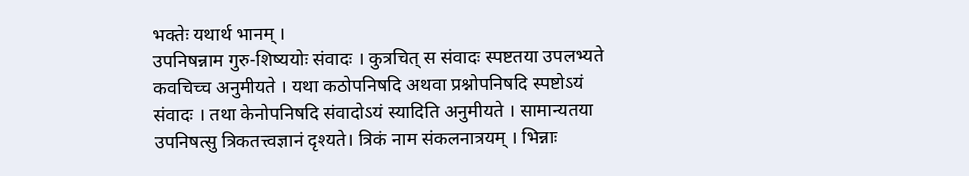भक्तेः यथार्थ भानम् ।
उपनिषन्नाम गुरु-शिष्ययोः संवादः । कुत्रचित् स संवादः स्पष्टतया उपलभ्यते कवचिच्च अनुमीयते । यथा कठोपनिषदि अथवा प्रश्नोपनिषदि स्पष्टोऽयं संवादः । तथा केनोपनिषदि संवादोऽयं स्यादिति अनुमीयते । सामान्यतया उपनिषत्सु त्रिकतत्त्वज्ञानं दृश्यते। त्रिकं नाम संकलनात्रयम् । भिन्नाः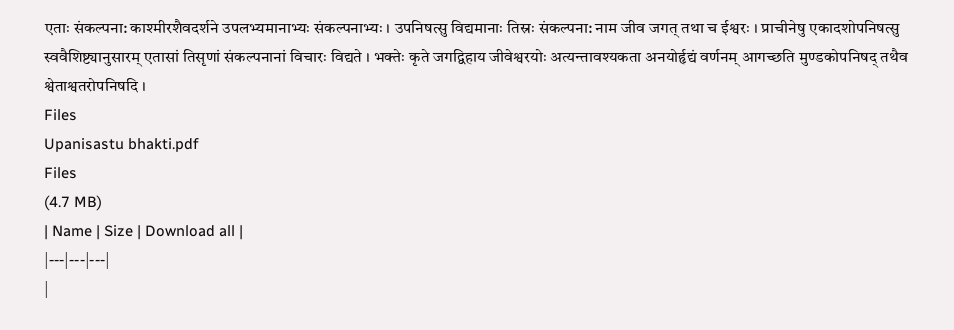एताः संकल्पना: काश्मीरशैवदर्शने उपलभ्यमानाभ्यः संकल्पनाभ्यः । उपनिषत्सु विद्यमानाः तिस्रः संकल्पना: नाम जीव जगत् तथा च ईश्वरः । प्राचीनेषु एकादशोपनिषत्सु स्ववैशिष्ट्यानुसारम् एतासां तिसृणां संकल्पनानां विचारः विद्यते । भक्तेः कृते जगद्विहाय जीवेश्वरयोः अत्यन्तावश्यकता अनयोर्हृद्यं वर्णनम् आगच्छति मुण्डकोपनिषद् तथैव श्वेताश्वतरोपनिषदि ।
Files
Upanisastu bhakti.pdf
Files
(4.7 MB)
| Name | Size | Download all |
|---|---|---|
|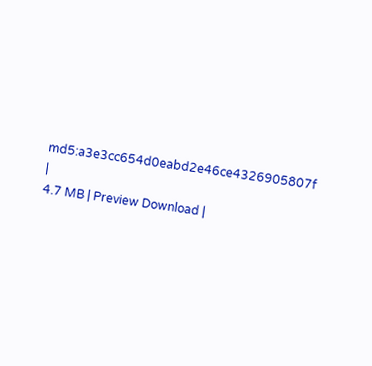md5:a3e3cc654d0eabd2e46ce4326905807f
|
4.7 MB | Preview Download |